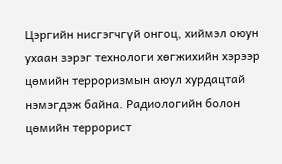Цэргийн нисгэгчгүй онгоц, хиймэл оюун ухаан зэрэг технологи хөгжихийн хэрээр цөмийн терроризмын аюул хурдацтай нэмэгдэж байна. Радиологийн болон цөмийн террорист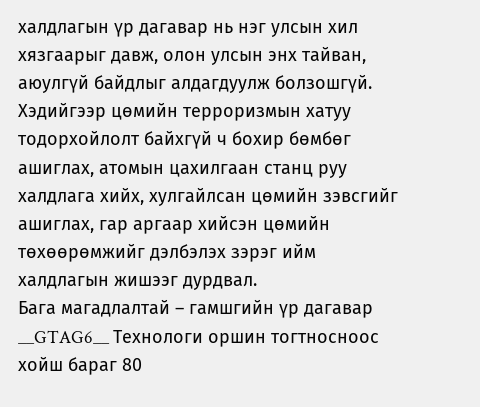халдлагын үр дагавар нь нэг улсын хил хязгаарыг давж, олон улсын энх тайван, аюулгүй байдлыг алдагдуулж болзошгүй.
Хэдийгээр цөмийн терроризмын хатуу тодорхойлолт байхгүй ч бохир бөмбөг ашиглах, атомын цахилгаан станц руу халдлага хийх, хулгайлсан цөмийн зэвсгийг ашиглах, гар аргаар хийсэн цөмийн төхөөрөмжийг дэлбэлэх зэрэг ийм халдлагын жишээг дурдвал.
Бага магадлалтай – гамшгийн үр дагавар __GTAG6__ Технологи оршин тогтносноос хойш бараг 80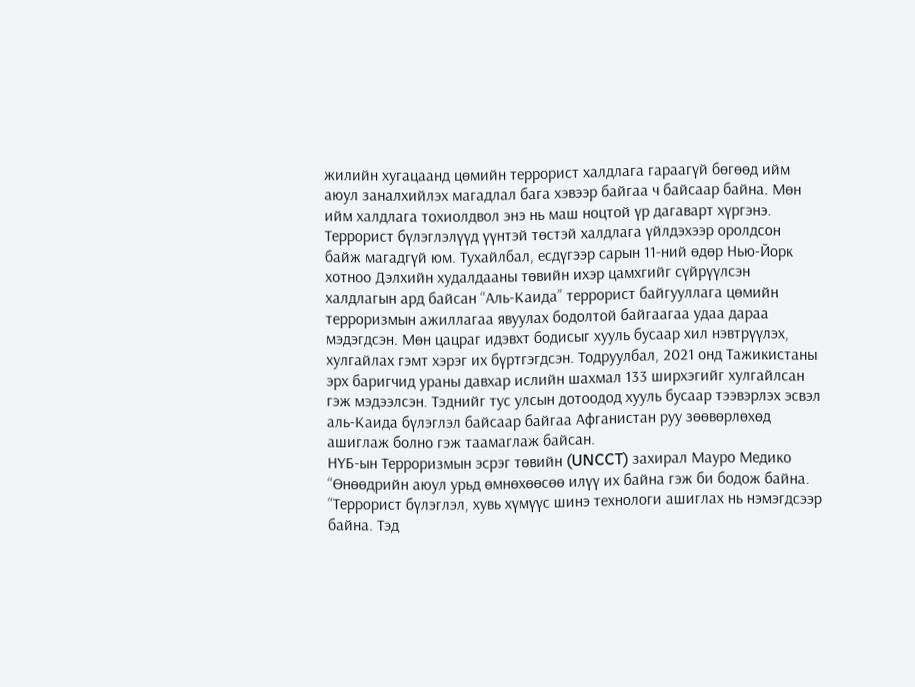жилийн хугацаанд цөмийн террорист халдлага гараагүй бөгөөд ийм аюул заналхийлэх магадлал бага хэвээр байгаа ч байсаар байна. Мөн ийм халдлага тохиолдвол энэ нь маш ноцтой үр дагаварт хүргэнэ.
Террорист бүлэглэлүүд үүнтэй төстэй халдлага үйлдэхээр оролдсон байж магадгүй юм. Тухайлбал, есдүгээр сарын 11-ний өдөр Нью-Йорк хотноо Дэлхийн худалдааны төвийн ихэр цамхгийг сүйрүүлсэн халдлагын ард байсан “Аль-Каида” террорист байгууллага цөмийн терроризмын ажиллагаа явуулах бодолтой байгаагаа удаа дараа мэдэгдсэн. Мөн цацраг идэвхт бодисыг хууль бусаар хил нэвтрүүлэх, хулгайлах гэмт хэрэг их бүртгэгдсэн. Тодруулбал, 2021 онд Тажикистаны эрх баригчид ураны давхар ислийн шахмал 133 ширхэгийг хулгайлсан гэж мэдээлсэн. Тэднийг тус улсын дотоодод хууль бусаар тээвэрлэх эсвэл аль-Каида бүлэглэл байсаар байгаа Афганистан руу зөөвөрлөхөд ашиглаж болно гэж таамаглаж байсан.
НҮБ-ын Терроризмын эсрэг төвийн (UNCCT) захирал Мауро Медико “Өнөөдрийн аюул урьд өмнөхөөсөө илүү их байна гэж би бодож байна.
“Террорист бүлэглэл, хувь хүмүүс шинэ технологи ашиглах нь нэмэгдсээр байна. Тэд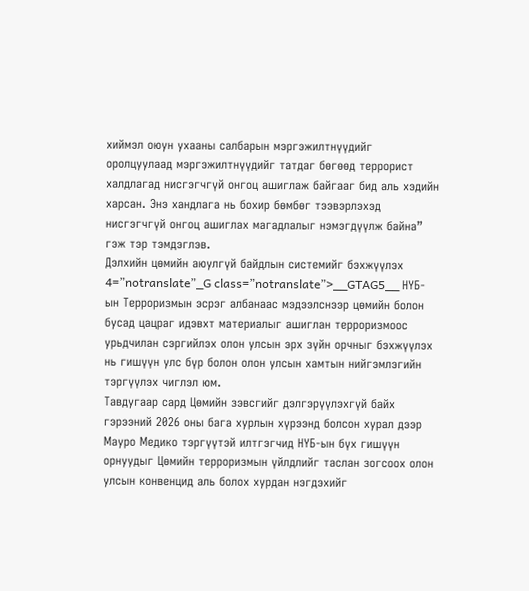хиймэл оюун ухааны салбарын мэргэжилтнүүдийг оролцуулаад мэргэжилтнүүдийг татдаг бөгөөд террорист халдлагад нисгэгчгүй онгоц ашиглаж байгааг бид аль хэдийн харсан. Энэ хандлага нь бохир бөмбөг тээвэрлэхэд нисгэгчгүй онгоц ашиглах магадлалыг нэмэгдүүлж байна” гэж тэр тэмдэглэв.
Дэлхийн цөмийн аюулгүй байдлын системийг бэхжүүлэх 4=”notranslate”_G class=”notranslate”>__GTAG5__ НҮБ-ын Терроризмын эсрэг албанаас мэдээлснээр цөмийн болон бусад цацраг идэвхт материалыг ашиглан терроризмоос урьдчилан сэргийлэх олон улсын эрх зүйн орчныг бэхжүүлэх нь гишүүн улс бүр болон олон улсын хамтын нийгэмлэгийн тэргүүлэх чиглэл юм.
Тавдугаар сард Цөмийн зэвсгийг дэлгэрүүлэхгүй байх гэрээний 2026 оны бага хурлын хүрээнд болсон хурал дээр Мауро Медико тэргүүтэй илтгэгчид НҮБ-ын бүх гишүүн орнуудыг Цөмийн терроризмын үйлдлийг таслан зогсоох олон улсын конвенцид аль болох хурдан нэгдэхийг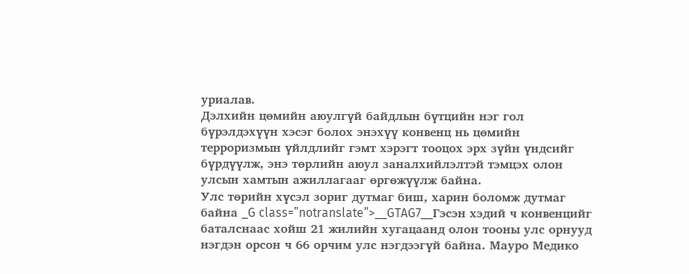уриалав.
Дэлхийн цөмийн аюулгүй байдлын бүтцийн нэг гол бүрэлдэхүүн хэсэг болох энэхүү конвенц нь цөмийн терроризмын үйлдлийг гэмт хэрэгт тооцох эрх зүйн үндсийг бүрдүүлж, энэ төрлийн аюул заналхийлэлтэй тэмцэх олон улсын хамтын ажиллагааг өргөжүүлж байна.
Улс төрийн хүсэл зориг дутмаг биш, харин боломж дутмаг байна _G class=”notranslate”>__GTAG7__Гэсэн хэдий ч конвенцийг баталснаас хойш 21 жилийн хугацаанд олон тооны улс орнууд нэгдэн орсон ч 66 орчим улс нэгдээгүй байна. Мауро Медико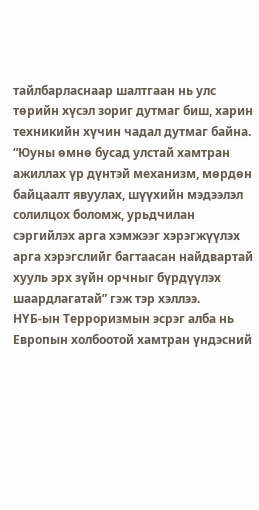тайлбарласнаар шалтгаан нь улс төрийн хүсэл зориг дутмаг биш, харин техникийн хүчин чадал дутмаг байна. “Юуны өмнө бусад улстай хамтран ажиллах үр дүнтэй механизм, мөрдөн байцаалт явуулах, шүүхийн мэдээлэл солилцох боломж, урьдчилан сэргийлэх арга хэмжээг хэрэгжүүлэх арга хэрэгслийг багтаасан найдвартай хууль эрх зүйн орчныг бүрдүүлэх шаардлагатай” гэж тэр хэллээ.
НҮБ-ын Терроризмын эсрэг алба нь Европын холбоотой хамтран үндэсний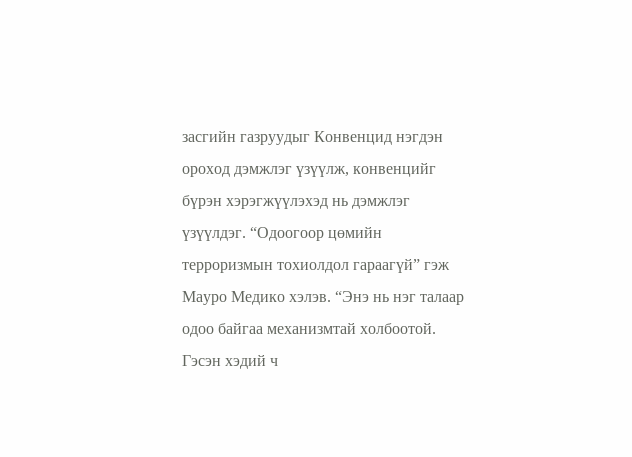засгийн газруудыг Конвенцид нэгдэн ороход дэмжлэг үзүүлж, конвенцийг бүрэн хэрэгжүүлэхэд нь дэмжлэг үзүүлдэг. “Одоогоор цөмийн терроризмын тохиолдол гараагүй” гэж Мауро Медико хэлэв. “Энэ нь нэг талаар одоо байгаа механизмтай холбоотой. Гэсэн хэдий ч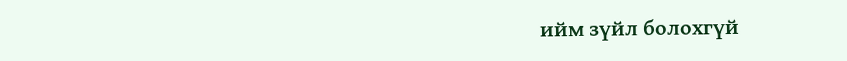ийм зүйл болохгүй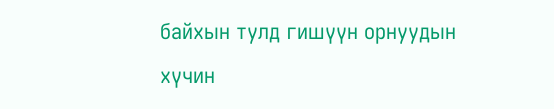байхын тулд гишүүн орнуудын хүчин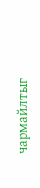чармайлтыг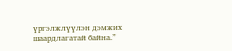үргэлжлүүлэн дэмжих шаардлагатай байна.”